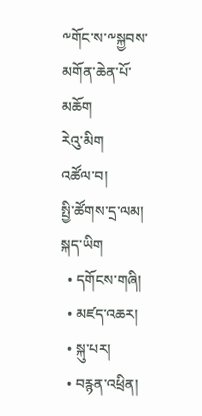༸གོང་ས་༸སྐྱབས་མགོན་ཆེན་པོ་མཆོག
རེའུ་མིག
འཚོལ་བ།
སྤྱི་ཚོགས་དྲ་ལམ།
སྐད་ཡིག
  • དགོངས་གཞི།
  • མཛད་འཆར།
  • སྐུ་པར།
  • བརྙན་འཕྲིན།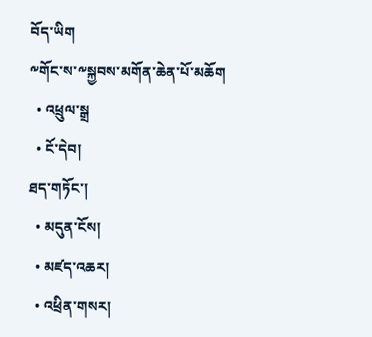བོད་ཡིག
༸གོང་ས་༸སྐྱབས་མགོན་ཆེན་པོ་མཆོག
  • འཕྲུལ་སྒྲ
  • ངོ་དེབ།
ཐད་གཏོང་།
  • མདུན་ངོས།
  • མཛད་འཆར།
  • འཕྲིན་གསར།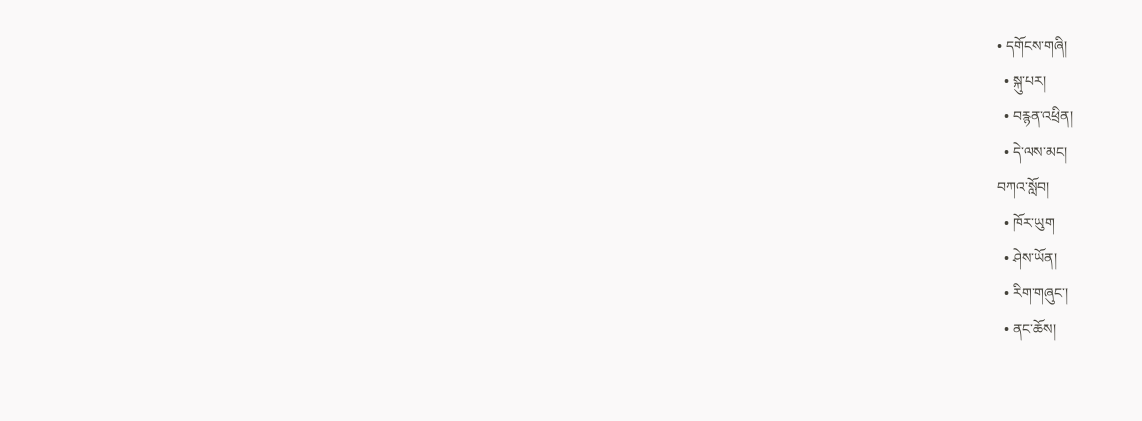• དགོངས་གཞི།
  • སྐུ་པར།
  • བརྙན་འཕྲིན།
  • དེ་ལས་མང།
བཀའ་སློབ།
  • ཁོར་ཡུག
  • ཤེས་ཡོན།
  • རིག་གཞུང་།
  • ནང་ཆོས།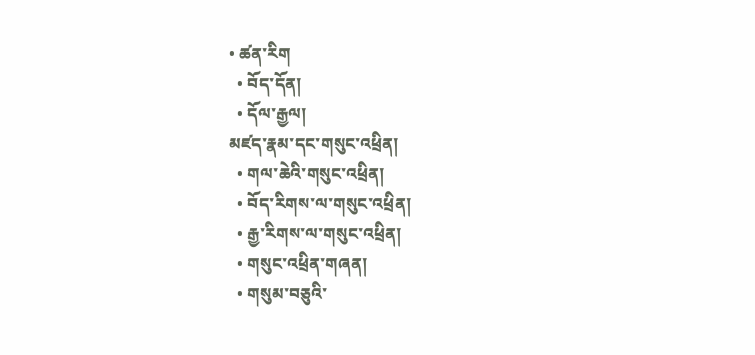• ཚན་རིག
  • བོད་དོན།
  • དོལ་རྒྱལ།
མཛད་རྣམ་དང་གསུང་འཕྲིན།
  • གལ་ཆེའི་གསུང་འཕྲིན།
  • བོད་རིགས་ལ་གསུང་འཕྲིན།
  • རྒྱ་རིགས་ལ་གསུང་འཕྲིན།
  • གསུང་འཕྲིན་གཞན།
  • གསུམ་བཅུའི་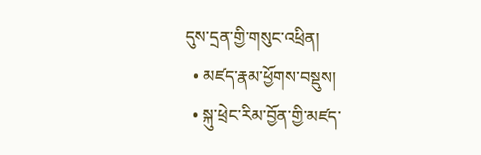དུས་དྲན་གྱི་གསུང་འཕྲིན།
  • མཛད་རྣམ་ཕྱོགས་བསྡུས།
  • སྐུ་ཕྲེང་རིམ་བྱོན་གྱི་མཛད་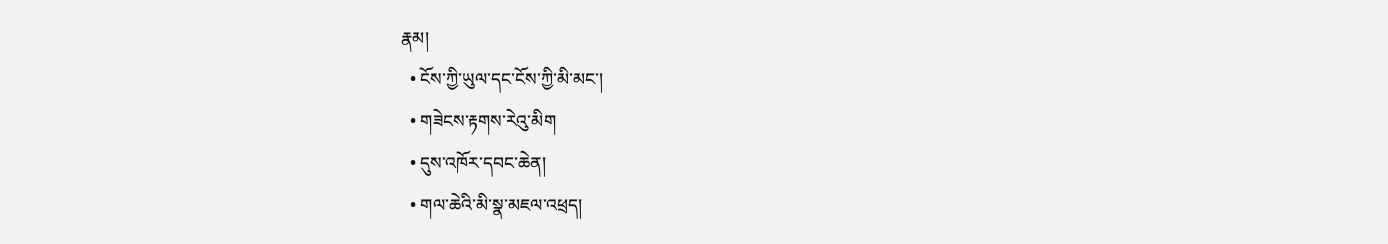རྣམ།
  • ངོས་ཀྱི་ཡུལ་དང་ངོས་ཀྱི་མི་མང་།
  • གཟེངས་རྟགས་རེའུ་མིག
  • དུས་འཁོར་དབང་ཆེན།
  • གལ་ཆེའི་མི་སྣ་མཇལ་འཕྲད།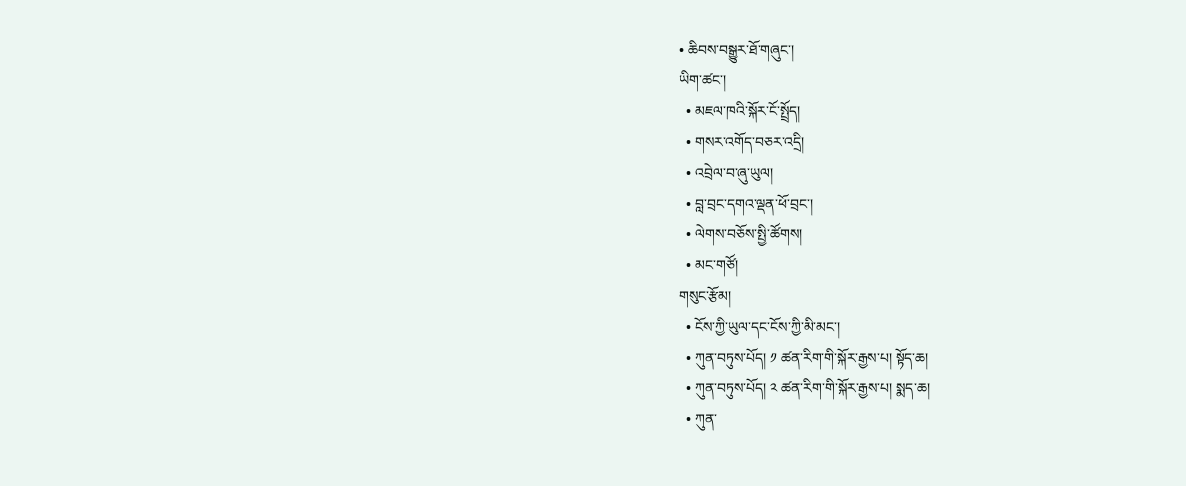• ཆིབས་བསྒྱུར་ཐོ་གཞུང་།
ཡིག་ཚང་།
  • མཇལ་ཁའི་སྐོར་ངོ་སྤྲོད།
  • གསར་འགོད་བཅར་འདྲི།
  • འབྲེལ་བ་ཞུ་ཡུལ།
  • བླ་བྲང་དགའ་ལྡན་ཕོ་བྲང་།
  • ལེགས་བཅོས་སྤྱི་ཚོགས།
  • མང་གཙོ།
གསུང་རྩོམ།
  • ངོས་ཀྱི་ཡུལ་དང་ངོས་ཀྱི་མི་མང་།
  • ཀུན་བཏུས་པོད། ༡ ཚན་རིག་གི་སྐོར་རྒྱས་པ། སྟོད་ཆ།
  • ཀུན་བཏུས་པོད། ༢ ཚན་རིག་གི་སྐོར་རྒྱས་པ། སྨད་ཆ།
  • ཀུན་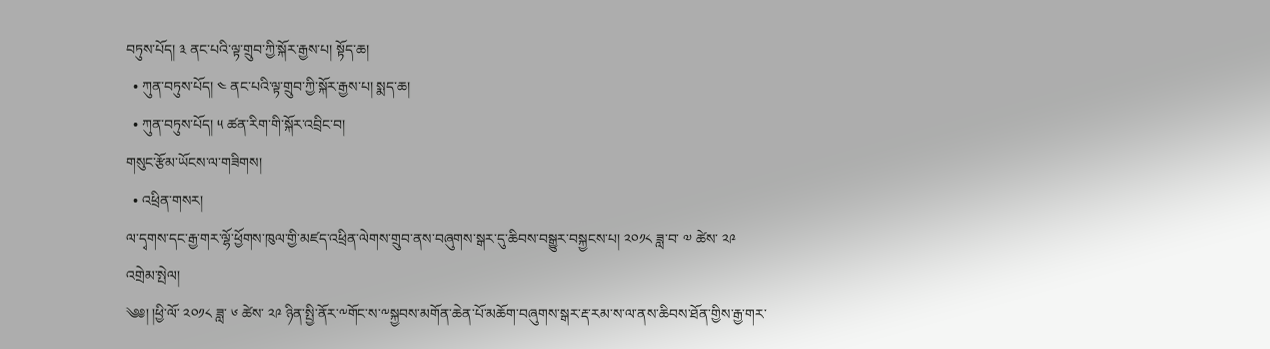བཏུས་པོད། ༣ ནང་པའི་ལྟ་གྲུབ་ཀྱི་སྐོར་རྒྱས་པ། སྟོད་ཆ།
  • ཀུན་བཏུས་པོད། ༤ ནང་པའི་ལྟ་གྲུབ་ཀྱི་སྐོར་རྒྱས་པ། སྨད་ཆ།
  • ཀུན་བཏུས་པོད། ༥ ཚན་རིག་གི་སྐོར་འབྲིང་བ།
གསུང་རྩོམ་ཡོངས་ལ་གཟིགས།
  • འཕྲིན་གསར།
ལ་དྭགས་དང་རྒྱ་གར་ལྷོ་ཕྱོགས་ཁུལ་གྱི་མཛད་འཕྲིན་ལེགས་གྲུབ་ནས་བཞུགས་སྒར་དུ་ཆིབས་བསྒྱུར་བསྐྱངས་པ། ༢༠༡༨ ཟླ་བ་ ༧ ཚེས་ ༢༩
འགྲེམ་སྤེལ།
༄༅། །ཕྱི་ལོ་ ༢༠༡༨ ཟླ་ ༦ ཚེས་ ༢༩ ཉིན་སྤྱི་ནོར་༸གོང་ས་༸སྐྱབས་མགོན་ཆེན་པོ་མཆོག་བཞུགས་སྒར་རྡ་རམ་ས་ལ་ནས་ཆིབས་ཐོན་གྱིས་རྒྱ་གར་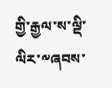གྱི་རྒྱལ་ས་ལྡི་ལིར་༸ཞབས་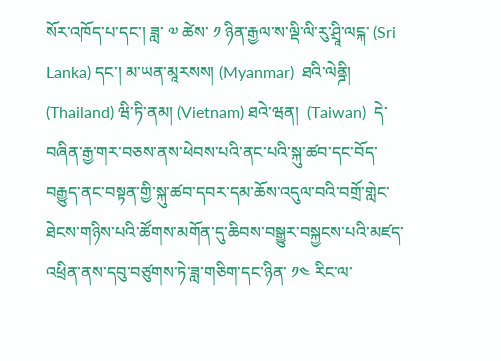སོར་འཁོད་པ་དང་། ཟླ་ ༧ ཚེས་ ༡ ཉིན་རྒྱལ་ས་ལྡི་ལི་རུ་ཤྲཱི་ལངྐ་ (Sri Lanka) དང་། མ་ཡན་མཱརསས། (Myanmar)  ཐའི་ལེནྜི། (Thailand) ཝི་ཏི་ནམ། (Vietnam) ཐའེ་ཝན།  (Taiwan)  དེ་བཞིན་རྒྱ་གར་བཅས་ནས་ཕེབས་པའི་ནང་པའི་སྐུ་ཚབ་དང་བོད་བརྒྱུད་ནང་བསྟན་གྱི་སྐུ་ཚབ་དབར་དམ་ཆོས་འདུལ་བའི་བགྲོ་གླེང་ཐེངས་གཉིས་པའི་ཚོགས་མགོན་དུ་ཆིབས་བསྒྱུར་བསྐྱངས་པའི་མཛད་འཕྲིན་ནས་དབུ་བཙུགས་ཏེ་ཟླ་གཅིག་དང་ཉིན་ ༡༤ རིང་ལ་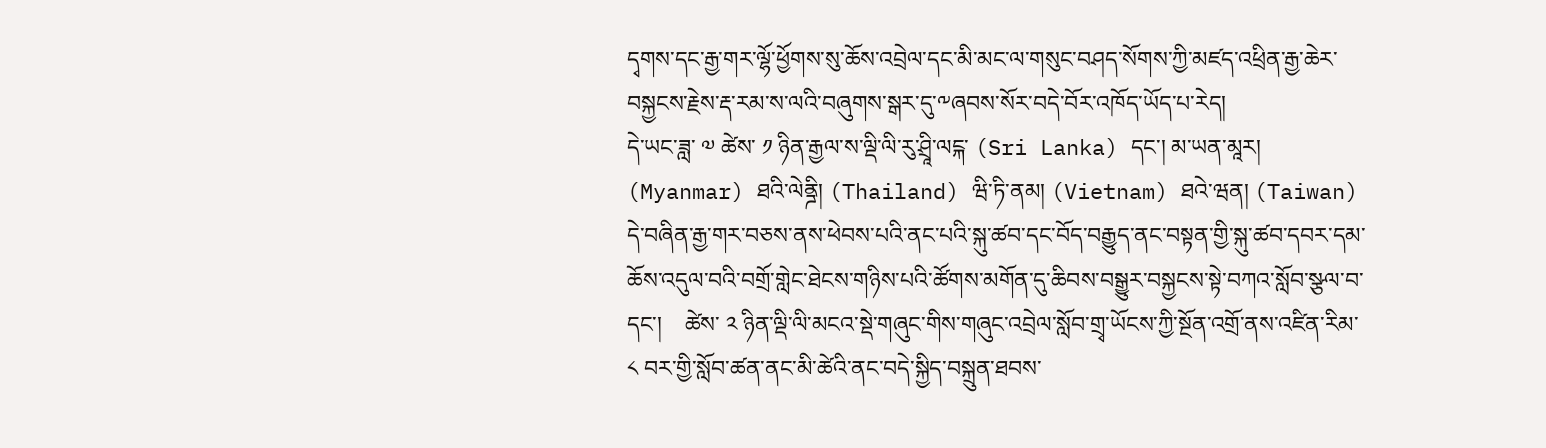དྭགས་དང་རྒྱ་གར་ལྷོ་ཕྱོགས་སུ་ཆོས་འབྲེལ་དང་མི་མང་ལ་གསུང་བཤད་སོགས་ཀྱི་མཛད་འཕྲིན་རྒྱ་ཆེར་བསྐྱངས་རྗེས་རྡ་རམ་ས་ལའི་བཞུགས་སྒར་དུ་༸ཞབས་སོར་བདེ་བོར་འཁོད་ཡོད་པ་རེད།
དེ་ཡང་ཟླ་ ༧ ཚེས་ ༡ ཉིན་རྒྱལ་ས་ལྡི་ལི་རུ་ཤྲཱི་ལངྐ་ (Sri Lanka) དང་། མ་ཡན་མཱར། (Myanmar) ཐའི་ལེནྜི། (Thailand) ཝི་ཏི་ནམ། (Vietnam) ཐའེ་ཝན། (Taiwan) དེ་བཞིན་རྒྱ་གར་བཅས་ནས་ཕེབས་པའི་ནང་པའི་སྐུ་ཚབ་དང་བོད་བརྒྱུད་ནང་བསྟན་གྱི་སྐུ་ཚབ་དབར་དམ་ཆོས་འདུལ་བའི་བགྲོ་གླེང་ཐེངས་གཉིས་པའི་ཚོགས་མགོན་དུ་ཆིབས་བསྒྱུར་བསྐྱངས་སྟེ་བཀའ་སློབ་སྩལ་བ་དང་།    ཚེས་ ༢ ཉིན་ལྡི་ལི་མངའ་སྡེ་གཞུང་གིས་གཞུང་འབྲེལ་སློབ་གྲྭ་ཡོངས་ཀྱི་སྔོན་འགྲོ་ནས་འཛིན་རིམ་ ༨ བར་གྱི་སློབ་ཚན་ནང་མི་ཚེའི་ནང་བདེ་སྐྱིད་བསྐྲུན་ཐབས་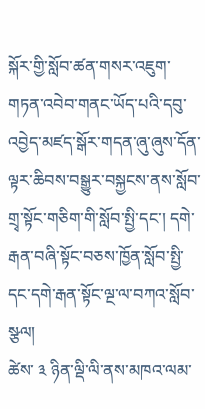སྐོར་གྱི་སློབ་ཚན་གསར་འཇུག་གཏན་འབེབ་གནང་ཡོད་པའི་དབུ་འབྱེད་མཛད་སྒོར་གདན་ཞུ་ཞུས་དོན་ལྟར་ཆིབས་བསྒྱུར་བསྐྱངས་ནས་སློབ་གྲྭ་སྟོང་གཅིག་གི་སློབ་སྤྱི་དང་། དགེ་རྒན་བཞི་སྟོང་བཅས་ཁྱོན་སློབ་སྤྱི་དང་དགེ་རྒན་སྟོང་ལྔ་ལ་བཀའ་སློབ་སྩལ།
ཚེས་ ༣ ཉིན་ལྡི་ལི་ནས་མཁའ་ལམ་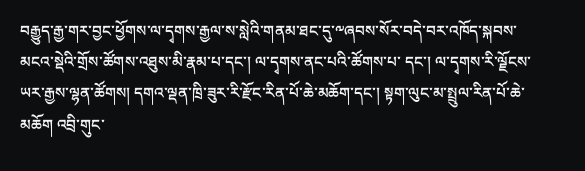བརྒྱུད་རྒྱ་གར་བྱང་ཕྱོགས་ལ་དྭགས་རྒྱལ་ས་སླེའི་གནམ་ཐང་དུ་༸ཞབས་སོར་བདེ་བར་འཁོད་སྐབས་མངའ་སྡེའི་གྲོས་ཚོགས་འཐུས་མི་རྣམ་པ་དང་། ལ་དྭགས་ནང་པའི་ཚོགས་པ་ དང་། ལ་དྭགས་རི་ལྗོངས་ཡར་རྒྱས་ལྷན་ཚོགས། དགའ་ལྡན་ཁྲི་ཟུར་རི་རྫོང་རིན་པོ་ཆེ་མཆོག་དང་། སྟག་ལུང་མ་སྤྲུལ་རིན་པོ་ཆེ་མཆོག འབྲི་གུང་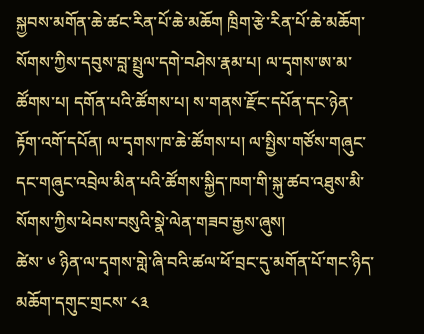སྐྱབས་མགོན་ཆེ་ཚང་རིན་པོ་ཆེ་མཆོག ཁྲིག་རྩེ་རིན་པོ་ཆེ་མཆོག་སོགས་ཀྱིས་དབུས་བླ་སྤྲུལ་དགེ་བཤེས་རྣམ་པ། ལ་དྭགས་ཨ་མ་ཚོགས་པ། དགོན་པའི་ཚོགས་པ། ས་གནས་རྫོང་དཔོན་དང་ཉེན་རྟོག་འགོ་དཔོན། ལ་དྭགས་ཁ་ཆེ་ཚོགས་པ། ལ་སྤྱིས་གཙོས་གཞུང་དང་གཞུང་འབྲེལ་མིན་པའི་ཚོགས་སྐྱིད་ཁག་གི་སྐུ་ཚབ་འཐུས་མི་སོགས་ཀྱིས་ཕེབས་བསུའི་སྣེ་ལེན་གཟབ་རྒྱས་ཞུས།
ཚེས་ ༦ ཉིན་ལ་དྭགས་གླེ་ཞི་བའི་ཚལ་ཕོ་བྲང་དུ་མགོན་པོ་གང་ཉིད་མཆོག་དགུང་གྲངས་ ༨༣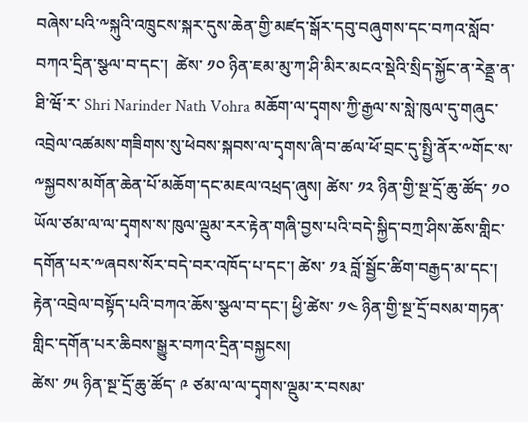བཞེས་པའི་༸སྐུའི་འཁྲུངས་སྐར་དུས་ཆེན་གྱི་མཛད་སྒོར་དབུ་བཞུགས་དང་བཀའ་སློབ་བཀའ་དྲིན་སྩལ་བ་དང་།  ཚེས་ ༡༠ ཉིན་ཇམ་མུ་ཀ་ཤི་མིར་མངའ་སྡེའི་སྲིད་སྐྱོང་ན་རེནྡྲ་ན་ཐི་ཝོ་ར་ Shri Narinder Nath Vohra མཆོག་ལ་དྭགས་ཀྱི་རྒྱལ་ས་སླེ་ཁུལ་དུ་གཞུང་འབྲེལ་འཚམས་གཟིགས་སུ་ཕེབས་སྐབས་ལ་དྭགས་ཞི་བ་ཚལ་ཕོ་བྲང་དུ་སྤྱི་ནོར་༸གོང་ས་༸སྐྱབས་མགོན་ཆེན་པོ་མཆོག་དང་མཇལ་འཕྲད་ཞུས། ཚེས་ ༡༢ ཉིན་གྱི་སྔ་དྲོ་ཆུ་ཚོད་ ༡༠ ཡོལ་ཙམ་ལ་ལ་དྭགས་ས་ཁུལ་ལྡུམ་རར་རྟེན་གཞི་བྱས་པའི་བདེ་སྐྱིད་བཀྲ་ཤིས་ཆོས་གླིང་དགོན་པར་༸ཞབས་སོར་བདེ་བར་འཁོད་པ་དང་། ཚེས་ ༡༣ བློ་སྦྱོང་ཚིག་བརྒྱད་མ་དང་། རྟེན་འབྲེལ་བསྟོད་པའི་བཀའ་ཆོས་སྩལ་བ་དང་། ཕྱི་ཚེས་ ༡༤ ཉིན་གྱི་སྔ་དྲོ་བསམ་གཏན་གླིང་དགོན་པར་ཆིབས་སྒྱུར་བཀའ་དྲིན་བསྐྱངས།
ཚེས་ ༡༥ ཉིན་སྔ་དྲོ་ཆུ་ཚོད་ ༩ ཙམ་ལ་ལ་དྭགས་ལྡུམ་ར་བསམ་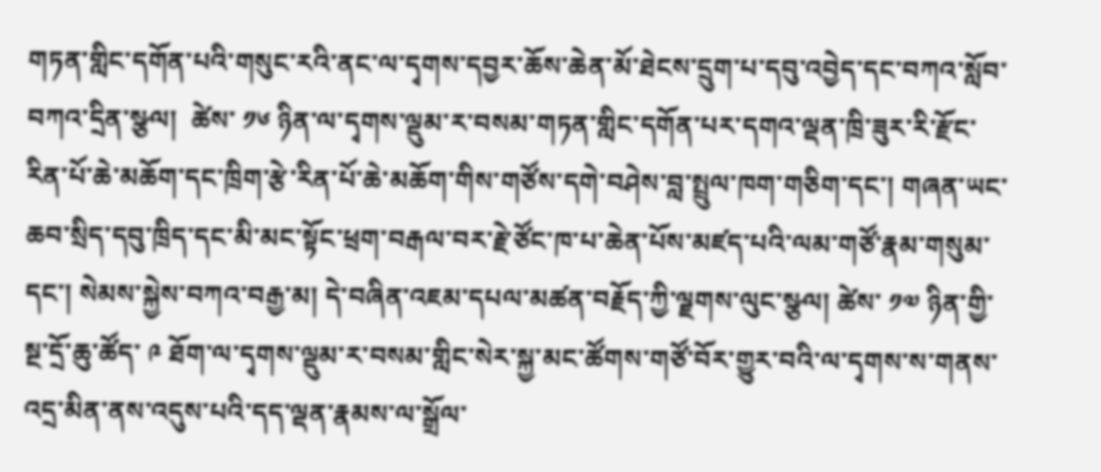གཏན་གླིང་དགོན་པའི་གསུང་རའི་ནང་ལ་དྭགས་དབྱར་ཆོས་ཆེན་མོ་ཐེངས་དྲུག་པ་དབུ་འབྱེད་དང་བཀའ་སློབ་བཀའ་དྲིན་སྩལ།  ཚེས་ ༡༦ ཉིན་ལ་དྭགས་ལྡུམ་ར་བསམ་གཏན་གླིང་དགོན་པར་དགའ་ལྡན་ཁྲི་ཟུར་རི་རྫོང་རིན་པོ་ཆེ་མཆོག་དང་ཁྲིག་རྩེ་རིན་པོ་ཆེ་མཆོག་གིས་གཙོས་དགེ་བཤེས་བླ་སྤྲུལ་ཁག་གཅིག་དང་། གཞན་ཡང་ཆབ་སྲིད་དབུ་ཁྲིད་དང་མི་མང་སྟོང་ཕྲག་བརྒལ་བར་རྗེ་ཙོང་ཁ་པ་ཆེན་པོས་མཛད་པའི་ལམ་གཙོ་རྣམ་གསུམ་དང་། སེམས་སྐྱེས་བཀའ་བརྒྱ་མ། དེ་བཞིན་འཇམ་དཔལ་མཚན་བརྗོད་ཀྱི་ལྗགས་ལུང་སྩལ། ཚེས་ ༡༧ ཉིན་གྱི་སྔ་དྲོ་ཆུ་ཚོད་ ༩ ཐོག་ལ་དྭགས་ལྡུམ་ར་བསམ་གླིང་སེར་སྐྱ་མང་ཚོགས་གཙོ་བོར་གྱུར་བའི་ལ་དྭགས་ས་གནས་འདྲ་མིན་ནས་འདུས་པའི་དད་ལྡན་རྣམས་ལ་སྒྲོལ་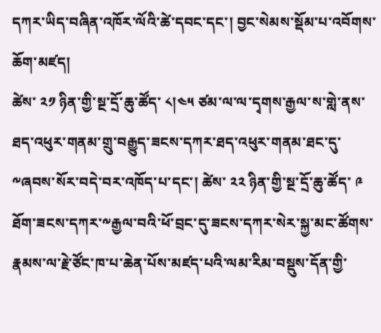དཀར་ཡིད་བཞིན་འཁོར་ལོའི་ཚེ་དབང་དང་། བྱང་སེམས་སྡོམ་པ་འབོགས་ཆོག་མཛད།
ཚེས་ ༢༡ ཉིན་གྱི་སྔ་དྲོ་ཆུ་ཚོད་ ༨།༤༥ ཙམ་ལ་ལ་དྭགས་རྒྱལ་ས་གླེ་ནས་ཐད་འཕུར་གནམ་གྲུ་བརྒྱུད་ཟངས་དཀར་ཐད་འཕུར་གནམ་ཐང་དུ་༸ཞབས་སོར་བདེ་བར་འཁོད་པ་དང་། ཚེས་ ༢༢ ཉིན་གྱི་སྔ་དྲོ་ཆུ་ཚོད་ ༩ ཐོག་ཟངས་དཀར་༸རྒྱལ་བའི་ཕོ་བྲང་དུ་ཟངས་དཀར་སེར་སྐྱ་མང་ཚོགས་རྣམས་ལ་རྗེ་ཙོང་ཁ་པ་ཆེན་པོས་མཛད་པའི་ལམ་རིམ་བསྡུས་དོན་གྱི་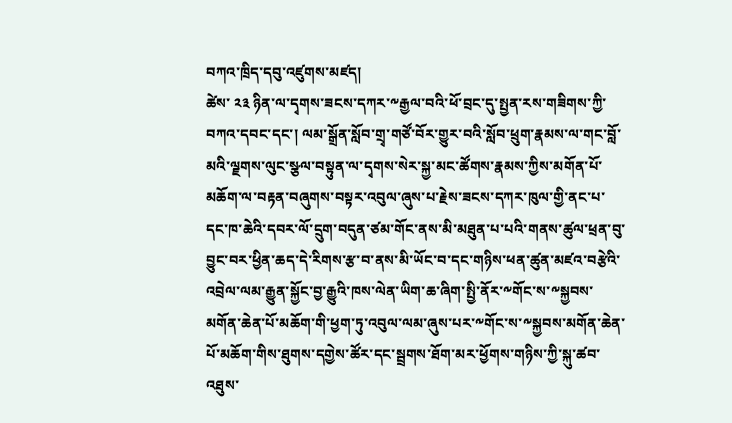བཀའ་ཁྲིད་དབུ་འཛུགས་མཛད།
ཚེས་ ༢༣ ཉིན་ལ་དྭགས་ཟངས་དཀར་༸རྒྱལ་བའི་ཕོ་བྲང་དུ་སྤྱན་རས་གཟིགས་ཀྱི་བཀའ་དབང་དང་། ལམ་སྒྲོན་སློབ་གྲྭ་གཙོ་བོར་གྱུར་བའི་སློབ་ཕྲུག་རྣམས་ལ་གང་བློ་མའི་ལྗགས་ལུང་སྩལ་བསྟུན་ལ་དྭགས་སེར་སྐྱ་མང་ཚོགས་རྣམས་ཀྱིས་མགོན་པོ་མཆོག་ལ་བརྟན་བཞུགས་བསྟར་འབུལ་ཞུས་པ་རྗེས་ཟངས་དཀར་ཁུལ་གྱི་ནང་པ་དང་ཁ་ཆེའི་དབར་ལོ་དྲུག་བདུན་ཙམ་གོང་ནས་མི་མཐུན་པ་པའི་གནས་ཚུལ་ཕྲན་བུ་བྱུང་བར་ཕྱིན་ཆད་དེ་རིགས་རྩ་བ་ནས་མི་ཡོང་བ་དང་གཉིས་ཕན་ཚུན་མཛའ་བརྩེའི་འབྲེལ་ལམ་རྒྱུན་སྐྱོང་བྱ་རྒྱུའི་ཁས་ལེན་ཡིག་ཆ་ཞིག་སྤྱི་ནོར་༸གོང་ས་༸སྐྱབས་མགོན་ཆེན་པོ་མཆོག་གི་ཕྱག་ཏུ་འབུལ་ལམ་ཞུས་པར་༸གོང་ས་༸སྐྱབས་མགོན་ཆེན་པོ་མཆོག་གིས་ཐུགས་དགྱེས་ཚོར་དང་སྦྲགས་ཐོག་མར་ཕྱོགས་གཉིས་ཀྱི་སྐུ་ཚབ་འཐུས་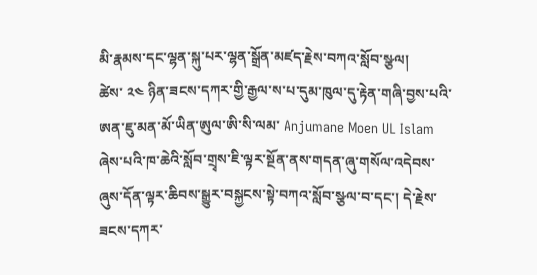མི་རྣམས་དང་ལྷན་སྐུ་པར་ལྷན་སྒྲོན་མཛད་རྗེས་བཀའ་སློབ་སྩལ།
ཚེས་ ༢༤ ཉིན་ཟངས་དཀར་གྱི་རྒྱལ་ས་པ་དུམ་ཁུལ་དུ་རྟེན་གཞི་བྱས་པའི་ཨན་ཇུ་མན་མོ་ཡིན་ཨུལ་ཨི་སི་ལམ་ Anjumane Moen UL Islam ཞེས་པའི་ཁ་ཆེའི་སློབ་གྲྭས་ཇི་ལྟར་སྔོན་ནས་གདན་ཞུ་གསོལ་འདེབས་ཞུས་དོན་ལྟར་ཆིབས་སྒྱུར་བསྐྱངས་སྟེ་བཀའ་སློབ་སྩལ་བ་དང་། དེ་རྗེས་ཟངས་དཀར་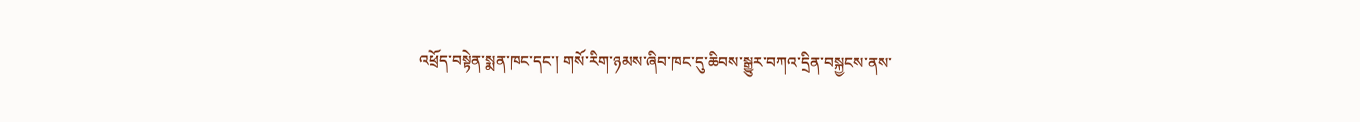འཕྲོད་བསྟེན་སྨན་ཁང་དང་། གསོ་རིག་ཉམས་ཞིབ་ཁང་དུ་ཆིབས་སྒྱུར་བཀའ་དྲིན་བསྐྱངས་ནས་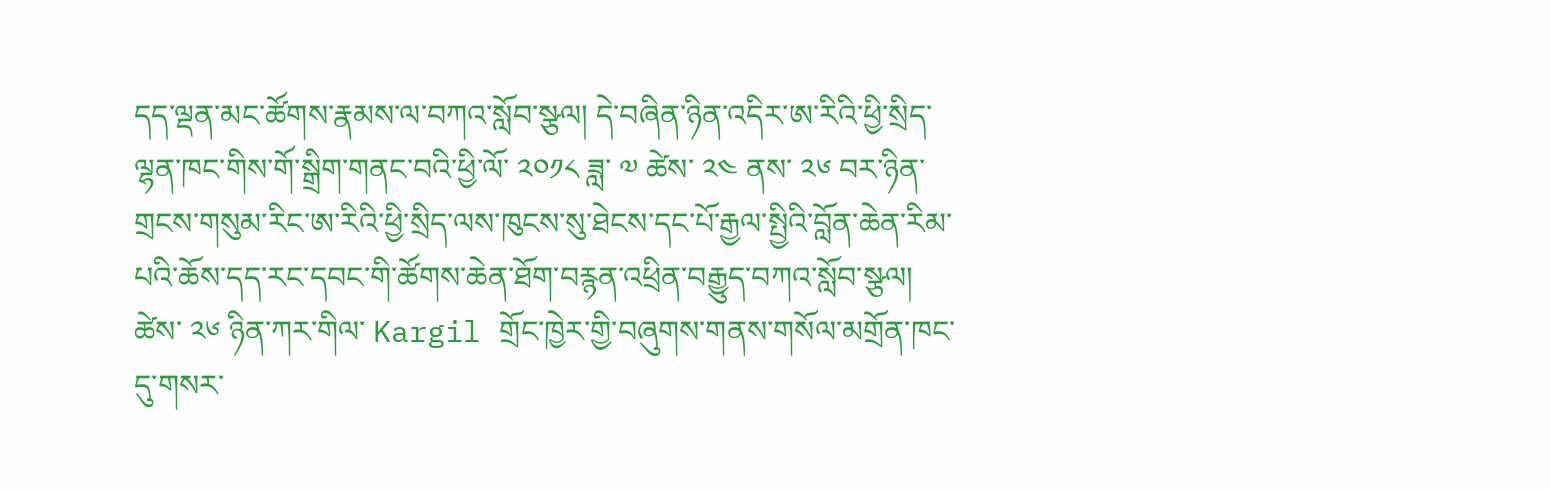དད་ལྡན་མང་ཚོགས་རྣམས་ལ་བཀའ་སློབ་སྩལ། དེ་བཞིན་ཉིན་འདིར་ཨ་རིའི་ཕྱི་སྲིད་ལྷན་ཁང་གིས་གོ་སྒྲིག་གནང་བའི་ཕྱི་ལོ་ ༢༠༡༨ ཟླ་ ༧ ཚེས་ ༢༤ ནས་ ༢༦ བར་ཉིན་གྲངས་གསུམ་རིང་ཨ་རིའི་ཕྱི་སྲིད་ལས་ཁུངས་སུ་ཐེངས་དང་པོ་རྒྱལ་སྤྱིའི་བློན་ཆེན་རིམ་པའི་ཆོས་དད་རང་དབང་གི་ཚོགས་ཆེན་ཐོག་བརྙན་འཕྲིན་བརྒྱུད་བཀའ་སློབ་སྩལ།
ཚེས་ ༢༦ ཉིན་ཀར་གིལ་ Kargil གྲོང་ཁྱེར་གྱི་བཞུགས་གནས་གསོལ་མགྲོན་ཁང་དུ་གསར་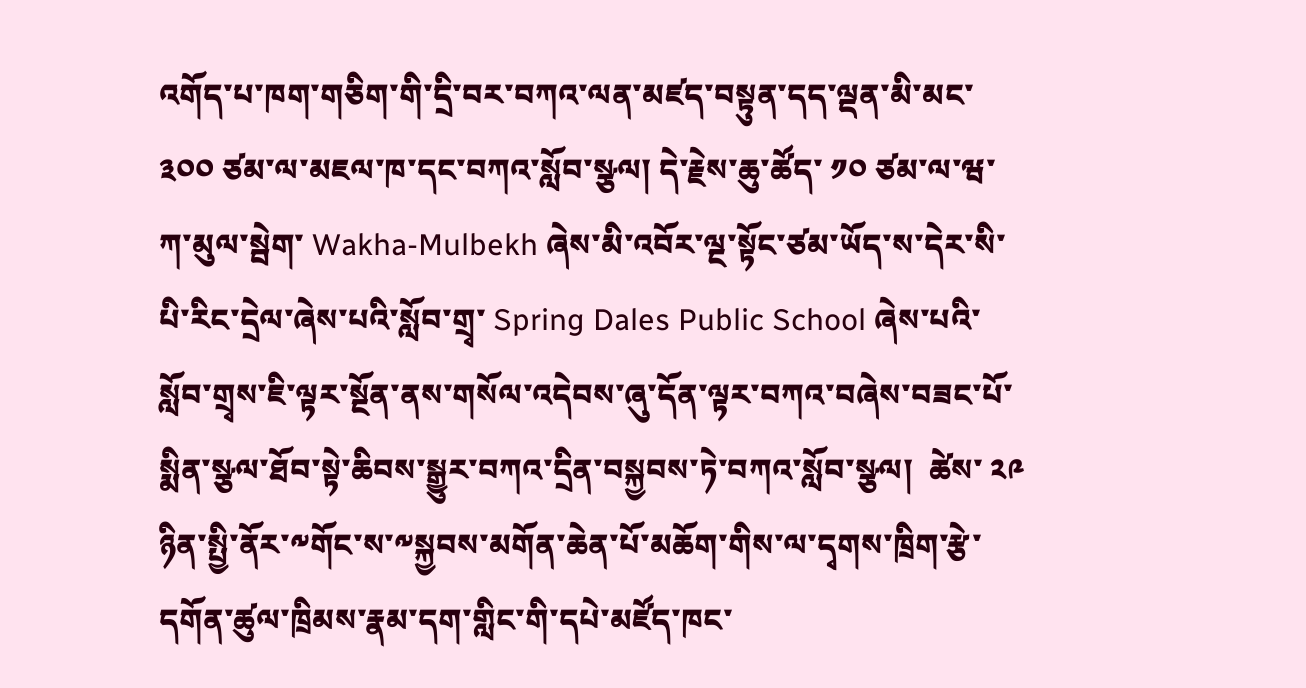འགོད་པ་ཁག་གཅིག་གི་དྲི་བར་བཀའ་ལན་མཛད་བསྟུན་དད་ལྡན་མི་མང་ ༣༠༠ ཙམ་ལ་མཇལ་ཁ་དང་བཀའ་སློབ་སྩལ། དེ་རྗེས་ཆུ་ཚོད་ ༡༠ ཙམ་ལ་ཝ་ཀ་མུལ་སྦེག་ Wakha-Mulbekh ཞེས་མི་འབོར་ལྔ་སྟོང་ཙམ་ཡོད་ས་དེར་སི་པི་རིང་དྲེལ་ཞེས་པའི་སློབ་གྲྭ་ Spring Dales Public School ཞེས་པའི་སློབ་གྲྭས་ཇི་ལྟར་སྔོན་ནས་གསོལ་འདེབས་ཞུ་དོན་ལྟར་བཀའ་བཞེས་བཟང་པོ་སྨིན་སྩལ་ཐོབ་སྟེ་ཆིབས་སྒྱུར་བཀའ་དྲིན་བསྐྱབས་ཏེ་བཀའ་སློབ་སྩལ།  ཚེས་ ༢༩ ཉིན་སྤྱི་ནོར་༸གོང་ས་༸སྐྱབས་མགོན་ཆེན་པོ་མཆོག་གིས་ལ་དྭགས་ཁྲིག་རྩེ་དགོན་ཚུལ་ཁྲིམས་རྣམ་དག་གླིང་གི་དཔེ་མཛོད་ཁང་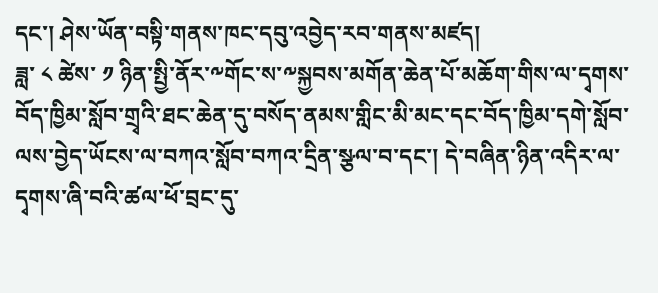དང་། ཤེས་ཡོན་བསྟི་གནས་ཁང་དབུ་འབྱེད་རབ་གནས་མཛད།
ཟླ་ ༨ ཚེས་ ༡ ཉིན་སྤྱི་ནོར་༸གོང་ས་༸སྐྱབས་མགོན་ཆེན་པོ་མཆོག་གིས་ལ་དྭགས་བོད་ཁྱིམ་སློབ་གྲྭའི་ཐང་ཆེན་དུ་བསོད་ནམས་གླིང་མི་མང་དང་བོད་ཁྱིམ་དགེ་སློབ་ལས་བྱེད་ཡོངས་ལ་བཀའ་སློབ་བཀའ་དྲིན་སྩལ་བ་དང་། དེ་བཞིན་ཉིན་འདིར་ལ་དྭགས་ཞི་བའི་ཚལ་ཕོ་བྲང་དུ་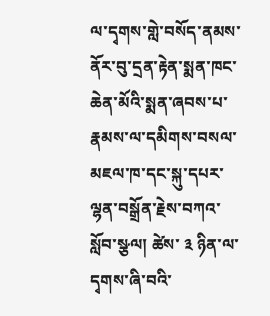ལ་དྭགས་གླེ་བསོད་ནམས་ནོར་བུ་དྲན་རྟེན་སྨན་ཁང་ཆེན་མོའི་སྨན་ཞབས་པ་རྣམས་ལ་དམིགས་བསལ་མཇལ་ཁ་དང་སྐུ་དཔར་ལྷན་བསྒྲོན་རྗེས་བཀའ་སློབ་སྩལ། ཚེས་ ༣ ཉིན་ལ་དྭགས་ཞི་བའི་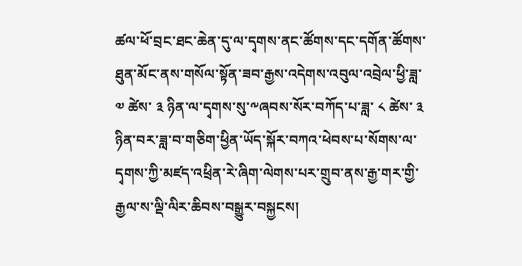ཚལ་ཕོ་བྲང་ཐང་ཆེན་དུ་ལ་དྭགས་ནང་ཚོགས་དང་དགོན་ཚོགས་ཐུན་མོང་ནས་གསོལ་སྟོན་ཟབ་རྒྱས་འདེགས་འབུལ་འབྲེལ་ཕྱི་ཟླ་ ༧ ཚེས་ ༣ ཉིན་ལ་དྭགས་སུ་༸ཞབས་སོར་བཀོད་པ་ཟླ་ ༨ ཚེས་ ༣ ཉིན་བར་ཟླ་བ་གཅིག་ཕྱིན་ཡོད་སྐོར་བཀའ་ཕེབས་པ་སོགས་ལ་དྭགས་ཀྱི་མཛད་འཕྲིན་རེ་ཞིག་ལེགས་པར་གྲུབ་ནས་རྒྱ་གར་གྱི་རྒྱལ་ས་ལྡི་ལིར་ཆིབས་བསྒྱུར་བསྐྱངས།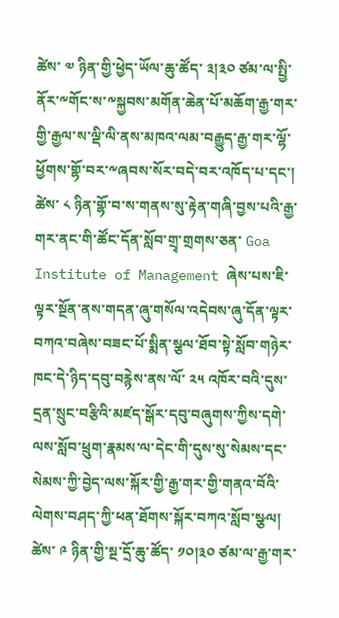ཚེས་ ༧ ཉིན་གྱི་ཕྱེད་ཡོལ་ཆུ་ཚོད་ ༣།༣༠ ཙམ་ལ་སྤྱི་ནོར་༸གོང་ས་༸སྐྱབས་མགོན་ཆེན་པོ་མཆོག་རྒྱ་གར་གྱི་རྒྱལ་ས་ལྡི་ལི་ནས་མཁའ་ལམ་བརྒྱུད་རྒྱ་གར་ལྷོ་ཕྱོགས་གྷོ་བར་༸ཞབས་སོར་བདེ་བར་འཁོད་པ་དང་། ཚེས་ ༨ ཉིན་གྷོ་བ་ས་གནས་སུ་རྟེན་གཞི་བྱས་པའི་རྒྱ་གར་ནང་གི་ཚོང་དོན་སློབ་གྲྭ་གྲགས་ཅན་ Goa Institute of Management ཞེས་པས་ཇི་ལྟར་སྔོན་ནས་གདན་ཞུ་གསོལ་འདེབས་ཞུ་དོན་ལྟར་བཀའ་བཞེས་བཟང་པོ་སྨིན་སྩལ་ཐོབ་སྟེ་སློབ་གཉེར་ཁང་དེ་ཉིད་དབུ་བརྙེས་ནས་ལོ་ ༢༥ འཁོར་བའི་དུས་དྲན་སྲུང་བརྩིའི་མཛད་སྒོར་དབུ་བཞུགས་ཀྱིས་དགེ་ལས་སློབ་ཕྲུག་རྣམས་ལ་དེང་གི་དུས་སུ་སེམས་དང་སེམས་ཀྱི་བྱེད་ལས་སྐོར་གྱི་རྒྱ་གར་གྱི་གནའ་བོའི་ལེགས་བཤད་ཀྱི་ཕན་ཐོགས་སྐོར་བཀའ་སློབ་སྩལ།
ཚེས་ ༩ ཉིན་གྱི་སྔ་དྲོ་ཆུ་ཚོད་ ༡༠།༣༠ ཙམ་ལ་རྒྱ་གར་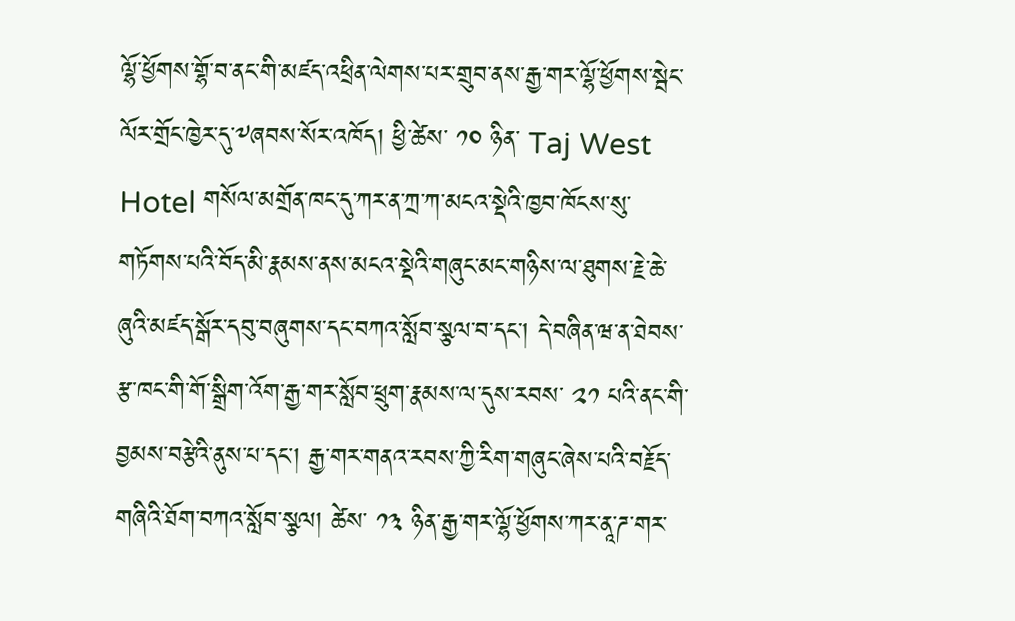ལྷོ་ཕྱོགས་གྷོ་བ་ནང་གི་མཛད་འཕྲིན་ལེགས་པར་གྲུབ་ནས་རྒྱ་གར་ལྷོ་ཕྱོགས་སྦེང་ལོར་གྲོང་ཁྱེར་དུ་༸ཞབས་སོར་འཁོད། ཕྱི་ཚེས་ ༡༠ ཉིན་ Taj West Hotel གསོལ་མགྲོན་ཁང་དུ་ཀར་ན་ཀྲ་ཀ་མངའ་སྡེའི་ཁྱབ་ཁོངས་སུ་གཏོགས་པའི་བོད་མི་རྣམས་ནས་མངའ་སྡེའི་གཞུང་མང་གཉིས་ལ་ཐུགས་རྗེ་ཆེ་ཞུའི་མཛད་སྒོར་དབུ་བཞུགས་དང་བཀའ་སློབ་སྩལ་བ་དང་། དེ་བཞིན་ཝ་ན་ཐེབས་རྩ་ཁང་གི་གོ་སྒྲིག་འོག་རྒྱ་གར་སློབ་ཕྲུག་རྣམས་ལ་དུས་རབས་ ༢༡ པའི་ནང་གི་བྱམས་བརྩེའི་ནུས་པ་དང་། རྒྱ་གར་གནའ་རབས་ཀྱི་རིག་གཞུང་ཞེས་པའི་བརྗོད་གཞིའི་ཐོག་བཀའ་སློབ་སྩལ། ཚེས་ ༡༣ ཉིན་རྒྱ་གར་ལྷོ་ཕྱོགས་ཀར་ནཱ་ཌ་གར་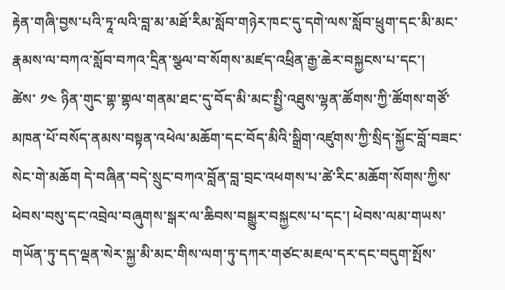རྟེན་གཞི་བྱས་པའི་ཏཱ་ལའི་བླ་མ་མཐོ་རིམ་སློབ་གཉེར་ཁང་དུ་དགེ་ལས་སློབ་ཕྲུག་དང་མི་མང་རྣམས་ལ་བཀའ་སློབ་བཀའ་དྲིན་སྩལ་བ་སོགས་མཛད་འཕྲིན་རྒྱ་ཆེར་བསྐྱངས་པ་དང་།
ཚེས་ ༡༤ ཉིན་གུང་གྷ་གྷལ་གནམ་ཐང་དུ་བོད་མི་མང་སྤྱི་འཐུས་ལྷན་ཚོགས་ཀྱི་ཚོགས་གཙོ་མཁན་པོ་བསོད་ནམས་བསྟན་འཕེལ་མཆོག་དང་བོད་མིའི་སྒྲིག་འཛུགས་ཀྱི་སྲིད་སྐྱོང་བློ་བཟང་སེང་གེ་མཆོག དེ་བཞིན་བདེ་སྲུང་བཀའ་བློན་བླ་བྲང་འཕགས་པ་ཚེ་རིང་མཆོག་སོགས་ཀྱིས་ཕེབས་བསུ་དང་འབྲེལ་བཞུགས་སྒར་ལ་ཆིབས་བསྒྱུར་བསྐྱངས་པ་དང་། ཕེབས་ལམ་གཡས་གཡོན་ཏུ་དད་ལྡན་སེར་སྐྱ་མི་མང་གིས་ལག་ཏུ་དཀར་གཙང་མཇལ་དར་དང་བདུག་སྤོས་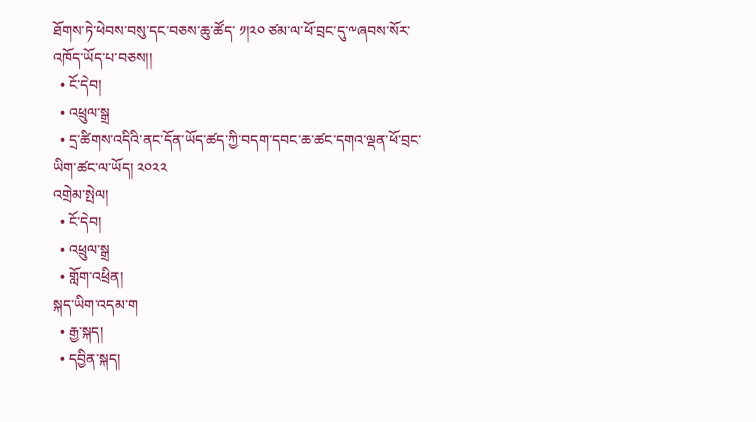ཐོགས་ཏེ་ཕེབས་བསུ་དང་བཅས་ཆུ་ཚོད་ ༡།༢༠ ཙམ་ལ་ཕོ་བྲང་དུ་༸ཞབས་སོར་འཁོད་ཡོད་པ་བཅས།།
  • ངོ་དེབ།
  • འཕྲུལ་སྒྲ
  • དྲ་ཚིགས་འདིའི་ནང་དོན་ཡོད་ཚད་ཀྱི་བདག་དབང་ཆ་ཚང་དགའ་ལྡན་ཕོ་བྲང་ཡིག་ཚང་ལ་ཡོད། ༢༠༢༢
འགྲེམ་སྤེལ།
  • ངོ་དེབ།
  • འཕྲུལ་སྒྲ
  • གློག་འཕྲིན།
སྐད་ཡིག་འདམ་ག
  • རྒྱ་སྐད།
  • དབྱིན་སྐད།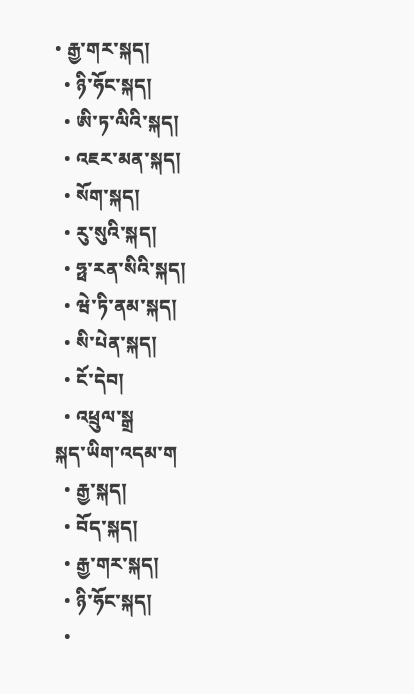• རྒྱ་གར་སྐད།
  • ཉི་ཧོང་སྐད།
  • ཨི་ཏ་ལིའི་སྐད།
  • འཇར་མན་སྐད།
  • སོག་སྐད།
  • རུ་སུའི་སྐད།
  • ཧྥ་རན་སིའི་སྐད།
  • ཝེ་ཏི་ནམ་སྐད།
  • སི་པེན་སྐད།
  • ངོ་དེབ།
  • འཕྲུལ་སྒྲ
སྐད་ཡིག་འདམ་ག
  • རྒྱ་སྐད།
  • བོད་སྐད།
  • རྒྱ་གར་སྐད།
  • ཉི་ཧོང་སྐད།
  •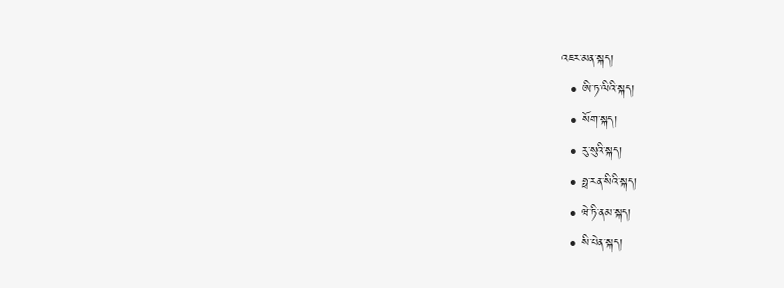འཇར་མན་སྐད།
  • ཨི་ཏ་ལིའི་སྐད།
  • སོག་སྐད།
  • རུ་སུའི་སྐད།
  • ཧྥ་རན་སིའི་སྐད།
  • ཝེ་ཏི་ནམ་སྐད།
  • སི་པེན་སྐད།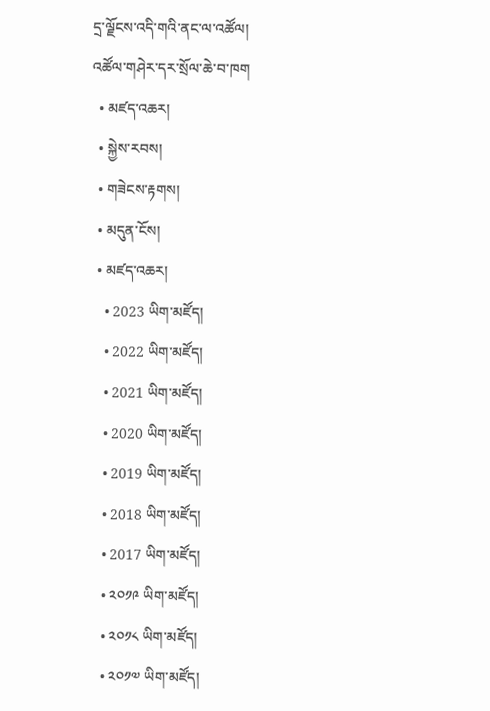དྲ་ལྗོངས་འདི་གའི་ནང་ལ་འཚོལ།
འཚོལ་གཤེར་དར་སྲོལ་ཆེ་བ་ཁག
  • མཛད་འཆར།
  • སྐྱེས་རབས།
  • གཟེངས་རྟགས།
  • མདུན་ངོས།
  • མཛད་འཆར།
    • 2023 ཡིག་མཛོད།
    • 2022 ཡིག་མཛོད།
    • 2021 ཡིག་མཛོད།
    • 2020 ཡིག་མཛོད།
    • 2019 ཡིག་མཛོད།
    • 2018 ཡིག་མཛོད།
    • 2017 ཡིག་མཛོད།
    • ༢༠༡༩ ཡིག་མཛོད།
    • ༢༠༡༨ ཡིག་མཛོད།
    • ༢༠༡༧ ཡིག་མཛོད།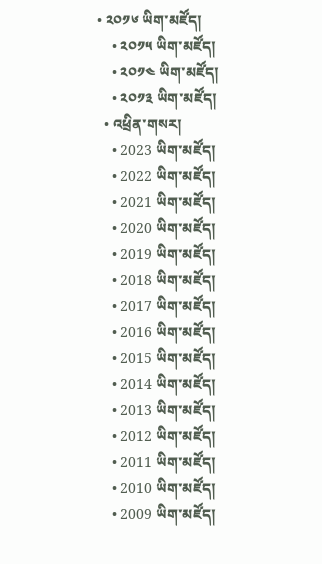• ༢༠༡༦ ཡིག་མཛོད།
    • ༢༠༡༥ ཡིག་མཛོད།
    • ༢༠༡༤ ཡིག་མཛོད།
    • ༢༠༡༣ ཡིག་མཛོད།
  • འཕྲིན་གསར།
    • 2023 ཡིག་མཛོད།
    • 2022 ཡིག་མཛོད།
    • 2021 ཡིག་མཛོད།
    • 2020 ཡིག་མཛོད།
    • 2019 ཡིག་མཛོད།
    • 2018 ཡིག་མཛོད།
    • 2017 ཡིག་མཛོད།
    • 2016 ཡིག་མཛོད།
    • 2015 ཡིག་མཛོད།
    • 2014 ཡིག་མཛོད།
    • 2013 ཡིག་མཛོད།
    • 2012 ཡིག་མཛོད།
    • 2011 ཡིག་མཛོད།
    • 2010 ཡིག་མཛོད།
    • 2009 ཡིག་མཛོད།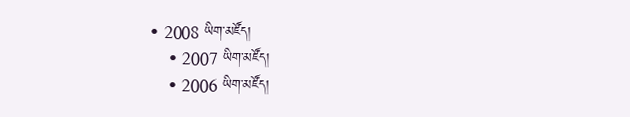• 2008 ཡིག་མཛོད།
    • 2007 ཡིག་མཛོད།
    • 2006 ཡིག་མཛོད།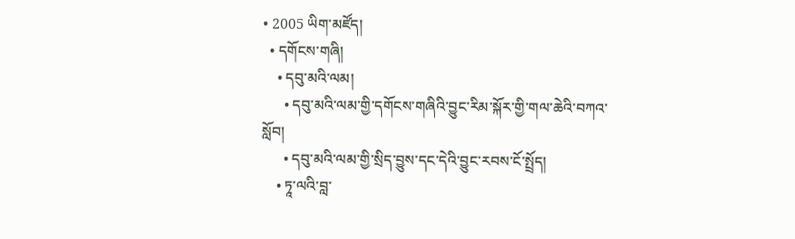• 2005 ཡིག་མཛོད།
  • དགོངས་གཞི།
    • དབུ་མའི་ལམ།
      • དབུ་མའི་ལམ་གྱི་དགོངས་གཞིའི་བྱུང་རིམ་སྐོར་གྱི་གལ་ཆེའི་བཀའ་སློབ།
      • དབུ་མའི་ལམ་གྱི་སྲིད་བྱུས་དང་དེའི་བྱུང་རབས་ངོ་སྤྲོད།
    • ཏཱ་ལའི་བླ་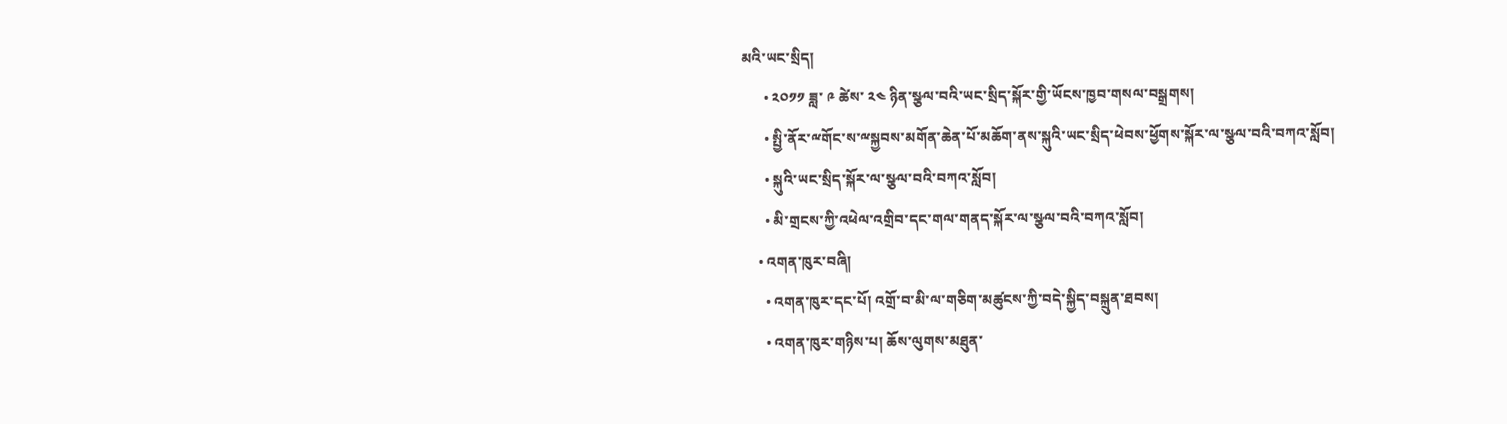མའི་ཡང་སྲིད།
      • ༢༠༡༡ ཟླ་ ༩ ཚེས་ ༢༤ ཉིན་སྩལ་བའི་ཡང་སྲིད་སྐོར་གྱི་ཡོངས་ཁྱབ་གསལ་བསྒྲགས།
      • སྤྱི་ནོར་ྋགོང་ས་ྋསྐྱབས་མགོན་ཆེན་པོ་མཆོག་ནས་སྐུའི་ཡང་སྲིད་ཕེབས་ཕྱོགས་སྐོར་ལ་སྩལ་བའི་བཀའ་སློབ།
      • སྐུའི་ཡང་སྲིད་སྐོར་ལ་སྩལ་བའི་བཀའ་སློབ།
      • མི་གྲངས་ཀྱི་འཕེལ་འགྲིབ་དང་གལ་གནད་སྐོར་ལ་སྩལ་བའི་བཀའ་སློབ།
    • འགན་ཁུར་བཞི།
      • འགན་ཁུར་དང་པོ། འགྲོ་བ་མི་ལ་གཅིག་མཚུངས་ཀྱི་བདེ་སྐྱིད་བསྐྲུན་ཐབས།
      • འགན་ཁུར་གཉིས་པ། ཆོས་ལུགས་མཐུན་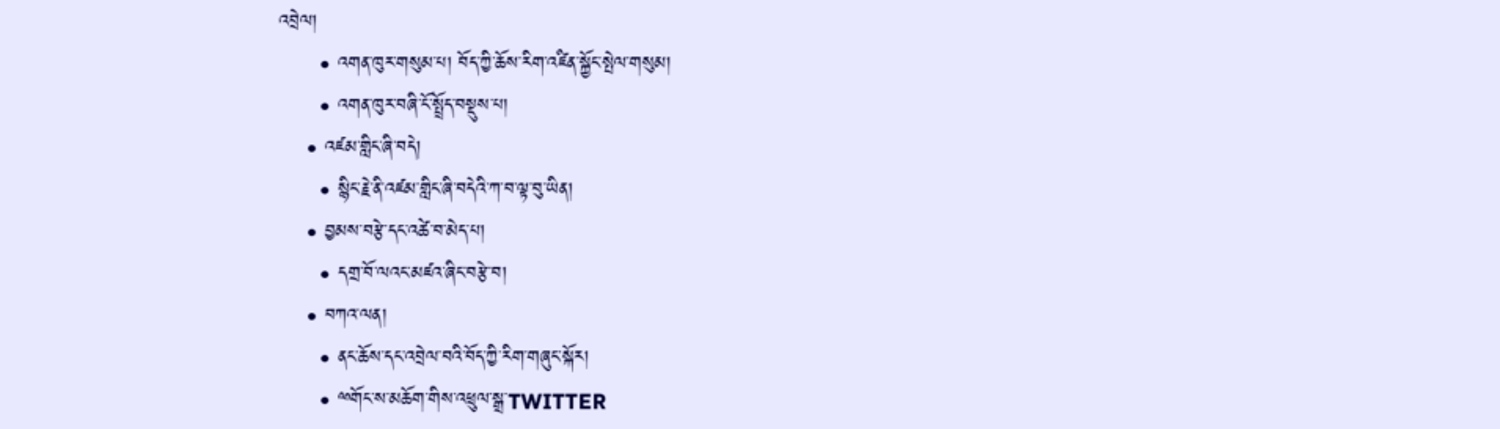འབྲེལ།
      • འགན་ཁུར་གསུམ་པ། བོད་ཀྱི་ཆོས་རིག་འཛིན་སྐྱོང་སྤེལ་གསུམ།
      • འགན་ཁུར་བཞི་ངོ་སྤྲོད་བསྡུས་པ།
    • འཛམ་གླིང་ཞི་བདེ།
      • སྙིང་རྗེ་ནི་འཛམ་གླིང་ཞི་བདེའི་ཀ་བ་ལྟ་བུ་ཡིན།
    • བྱམས་བརྩེ་དང་འཚེ་བ་མེད་པ།
      • དགྲ་བོ་ལའང་མཛའ་ཞིང་བརྩེ་བ།
    • བཀའ་ལན།
      • ནང་ཆོས་དང་འབྲེལ་བའི་བོད་ཀྱི་རིག་གཞུང་སྐོར།
      • ྋགོང་ས་མཆོག་གིས་འཕྲུལ་སྒྲ་TWITTER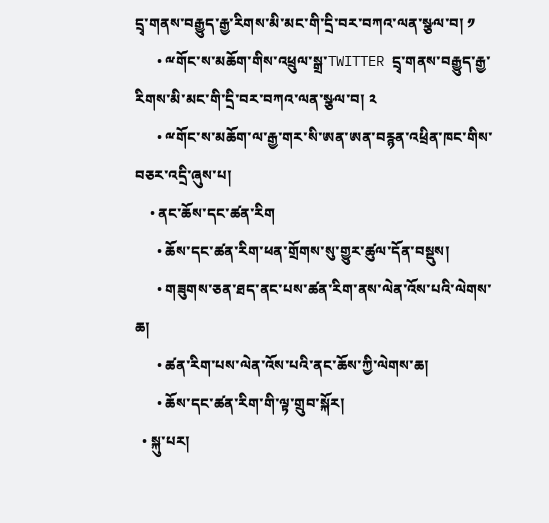དྲྭ་གནས་བརྒྱུད་རྒྱ་རིགས་མི་མང་གི་དྲི་བར་བཀའ་ལན་སྩལ་བ། ༡
      • ྋགོང་ས་མཆོག་གིས་འཕྲུལ་སྒྲ་TWITTER དྲྭ་གནས་བརྒྱུད་རྒྱ་རིགས་མི་མང་གི་དྲི་བར་བཀའ་ལན་སྩལ་བ། ༢
      • ྋགོང་ས་མཆོག་ལ་རྒྱ་གར་སི་ཨན་ཨན་བརྙན་འཕྲིན་ཁང་གིས་བཅར་འདྲི་ཞུས་པ།
    • ནང་ཆོས་དང་ཚན་རིག
      • ཆོས་དང་ཚན་རིག་ཕན་གྲོགས་སུ་གྱུར་ཚུལ་དོན་བསྡུས།
      • གཟུགས་ཅན་ཐད་ནང་པས་ཚན་རིག་ནས་ལེན་འོས་པའི་ལེགས་ཆ།
      • ཚན་རིག་པས་ལེན་འོས་པའི་ནང་ཆོས་ཀྱི་ལེགས་ཆ།
      • ཆོས་དང་ཚན་རིག་གི་ལྟ་གྲུབ་སྐོར།
  • སྐུ་པར།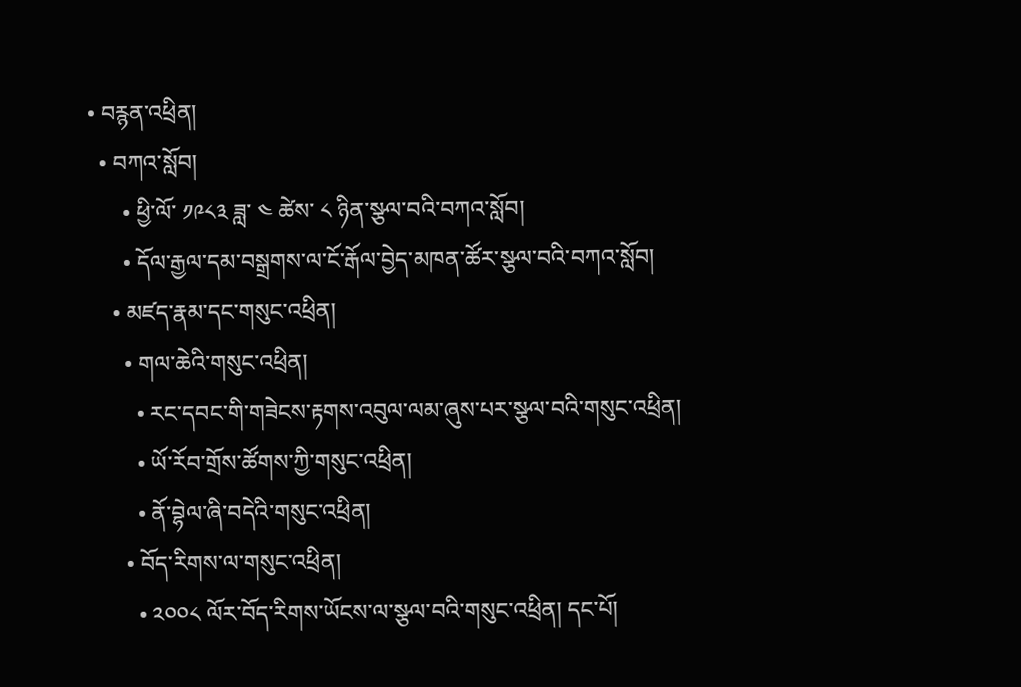• བརྙན་འཕྲིན།
  • བཀའ་སློབ།
      • ཕྱི་ལོ་ ༡༩༨༣ ཟླ་ ༤ ཚེས་ ༨ ཉིན་སྩལ་བའི་བཀའ་སློབ།
      • དོལ་རྒྱལ་དམ་བསྒྲགས་ལ་ངོ་རྒོལ་བྱེད་མཁན་ཚོར་སྩལ་བའི་བཀའ་སློབ།
    • མཛད་རྣམ་དང་གསུང་འཕྲིན།
      • གལ་ཆེའི་གསུང་འཕྲིན།
        • རང་དབང་གི་གཟེངས་རྟགས་འབུལ་ལམ་ཞུས་པར་སྩལ་བའི་གསུང་འཕྲིན།
        • ཡོ་རོབ་གྲོས་ཚོགས་ཀྱི་གསུང་འཕྲིན།
        • ནོ་བྷེལ་ཞི་བདེའི་གསུང་འཕྲིན།
      • བོད་རིགས་ལ་གསུང་འཕྲིན།
        • ༢༠༠༨ ལོར་བོད་རིགས་ཡོངས་ལ་སྩལ་བའི་གསུང་འཕྲིན། དང་པོ།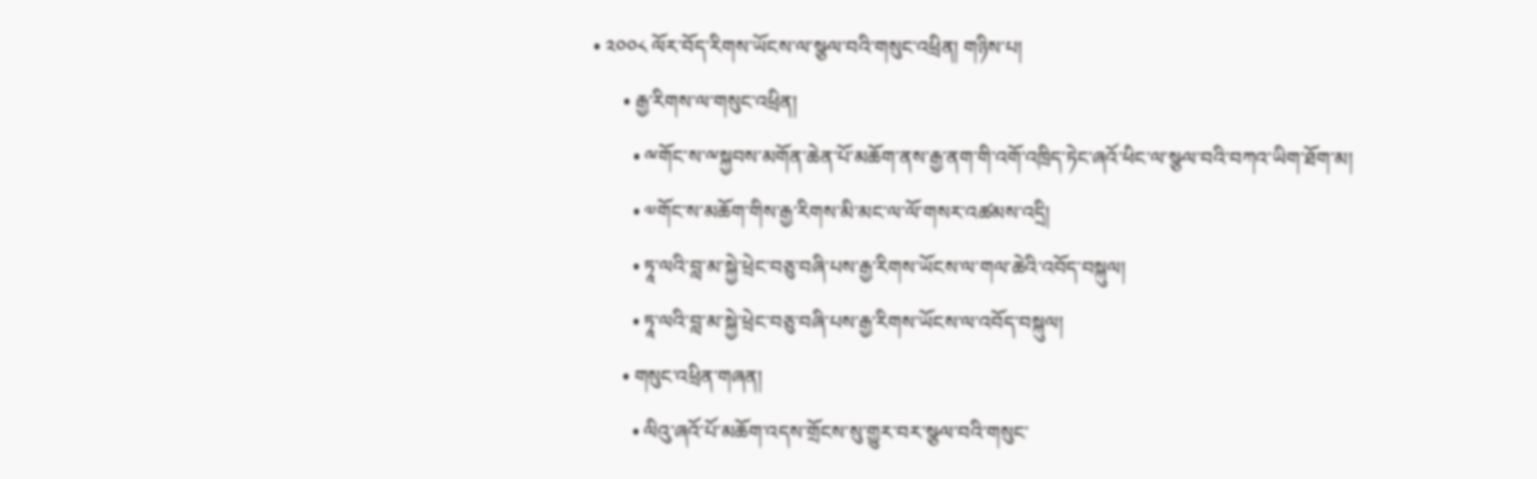• ༢༠༠༨ ལོར་བོད་རིགས་ཡོངས་ལ་སྩལ་བའི་གསུང་འཕྲིན། གཉིས་པ།
      • རྒྱ་རིགས་ལ་གསུང་འཕྲིན།
        • ྋགོང་ས་ྋསྐྱབས་མགོན་ཆེན་པོ་མཆོག་ནས་རྒྱ་ནག་གི་འགོ་འཁྲིད་ཏེང་ཞའོ་ཕིང་ལ་སྩལ་བའི་བཀའ་ཡིག་ཐོག་མ།
        • ༧གོང་ས་མཆོག་གིས་རྒྱ་རིགས་མི་མང་ལ་ལོ་གསར་འཚམས་འདྲི།
        • ཏཱ་ལའི་བླ་མ་སྐྱེ་ཕྲེང་བཅུ་བཞི་པས་རྒྱ་རིགས་ཡོངས་ལ་གལ་ཆེའི་འབོད་བསྐུལ།
        • ཏཱ་ལའི་བླ་མ་སྐྱེ་ཕྲེང་བཅུ་བཞི་པས་རྒྱ་རིགས་ཡོངས་ལ་འབོད་བསྐུལ།
      • གསུང་འཕྲིན་གཞན།
        • ལིའུ་ཞའོ་པོ་མཆོག་འདས་གྲོངས་སུ་གྱུར་བར་སྩལ་བའི་གསུང་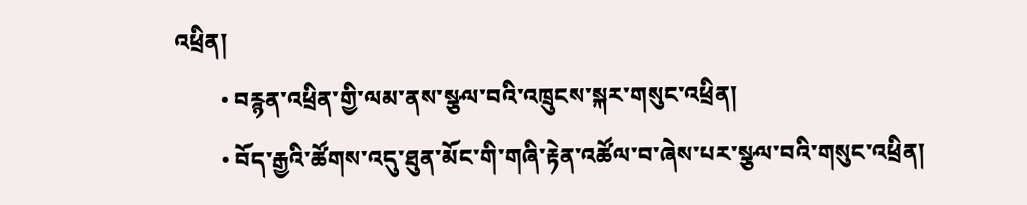འཕྲིན།
        • བརྙན་འཕྲིན་གྱི་ལམ་ནས་སྩལ་བའི་འཁྲུངས་སྐར་གསུང་འཕྲིན།
        • བོད་རྒྱའི་ཚོགས་འདུ་ཐུན་མོང་གི་གཞི་རྟེན་འཚོལ་བ་ཞེས་པར་སྩལ་བའི་གསུང་འཕྲིན།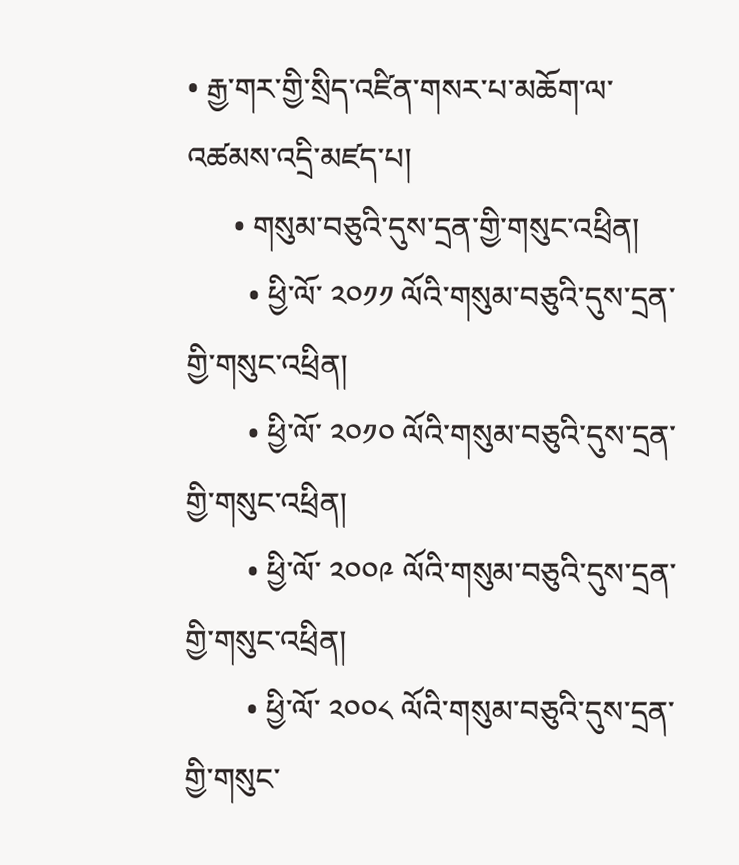• རྒྱ་གར་གྱི་སྲིད་འཛིན་གསར་པ་མཆོག་ལ་འཚམས་འདྲི་མཛད་པ།
      • གསུམ་བཅུའི་དུས་དྲན་གྱི་གསུང་འཕྲིན།
        • ཕྱི་ལོ་ ༢༠༡༡ ལོའི་གསུམ་བཅུའི་དུས་དྲན་གྱི་གསུང་འཕྲིན།
        • ཕྱི་ལོ་ ༢༠༡༠ ལོའི་གསུམ་བཅུའི་དུས་དྲན་གྱི་གསུང་འཕྲིན།
        • ཕྱི་ལོ་ ༢༠༠༩ ལོའི་གསུམ་བཅུའི་དུས་དྲན་གྱི་གསུང་འཕྲིན།
        • ཕྱི་ལོ་ ༢༠༠༨ ལོའི་གསུམ་བཅུའི་དུས་དྲན་གྱི་གསུང་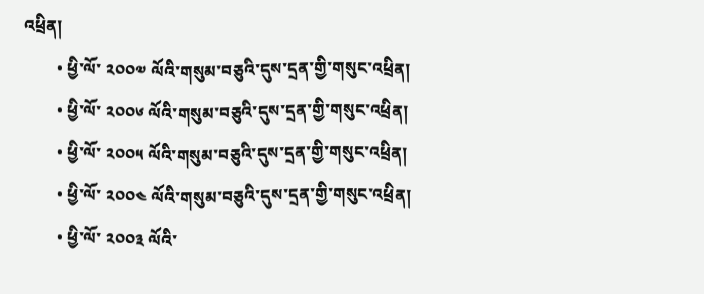འཕྲིན།
        • ཕྱི་ལོ་ ༢༠༠༧ ལོའི་གསུམ་བཅུའི་དུས་དྲན་གྱི་གསུང་འཕྲིན།
        • ཕྱི་ལོ་ ༢༠༠༦ ལོའི་གསུམ་བཅུའི་དུས་དྲན་གྱི་གསུང་འཕྲིན།
        • ཕྱི་ལོ་ ༢༠༠༥ ལོའི་གསུམ་བཅུའི་དུས་དྲན་གྱི་གསུང་འཕྲིན།
        • ཕྱི་ལོ་ ༢༠༠༤ ལོའི་གསུམ་བཅུའི་དུས་དྲན་གྱི་གསུང་འཕྲིན།
        • ཕྱི་ལོ་ ༢༠༠༣ ལོའི་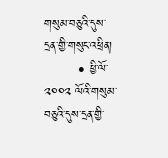གསུམ་བཅུའི་དུས་དྲན་གྱི་གསུང་འཕྲིན།
        • ཕྱི་ལོ་ ༢༠༠༢ ལོའི་གསུམ་བཅུའི་དུས་དྲན་གྱི་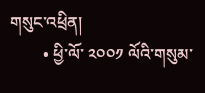གསུང་འཕྲིན།
        • ཕྱི་ལོ་ ༢༠༠༡ ལོའི་གསུམ་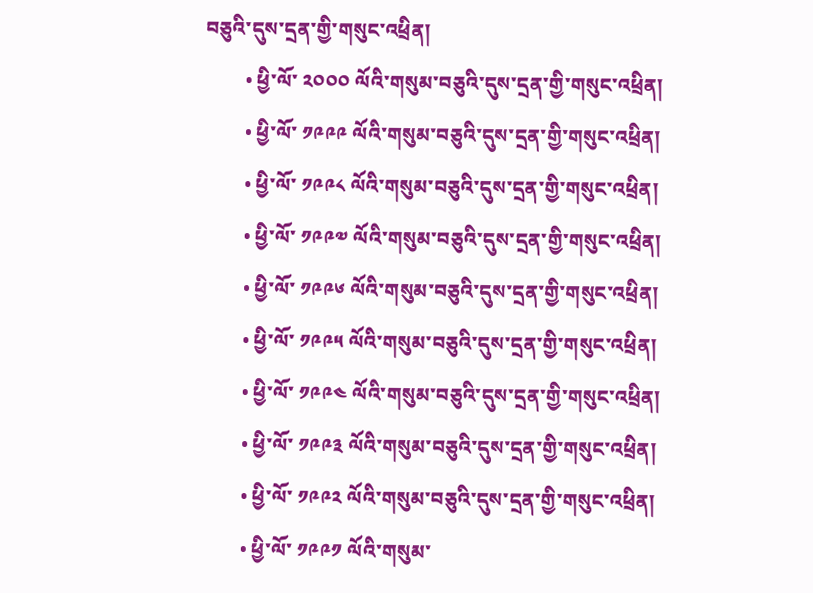བཅུའི་དུས་དྲན་གྱི་གསུང་འཕྲིན།
        • ཕྱི་ལོ་ ༢༠༠༠ ལོའི་གསུམ་བཅུའི་དུས་དྲན་གྱི་གསུང་འཕྲིན།
        • ཕྱི་ལོ་ ༡༩༩༩ ལོའི་གསུམ་བཅུའི་དུས་དྲན་གྱི་གསུང་འཕྲིན།
        • ཕྱི་ལོ་ ༡༩༩༨ ལོའི་གསུམ་བཅུའི་དུས་དྲན་གྱི་གསུང་འཕྲིན།
        • ཕྱི་ལོ་ ༡༩༩༧ ལོའི་གསུམ་བཅུའི་དུས་དྲན་གྱི་གསུང་འཕྲིན།
        • ཕྱི་ལོ་ ༡༩༩༦ ལོའི་གསུམ་བཅུའི་དུས་དྲན་གྱི་གསུང་འཕྲིན།
        • ཕྱི་ལོ་ ༡༩༩༥ ལོའི་གསུམ་བཅུའི་དུས་དྲན་གྱི་གསུང་འཕྲིན།
        • ཕྱི་ལོ་ ༡༩༩༤ ལོའི་གསུམ་བཅུའི་དུས་དྲན་གྱི་གསུང་འཕྲིན།
        • ཕྱི་ལོ་ ༡༩༩༣ ལོའི་གསུམ་བཅུའི་དུས་དྲན་གྱི་གསུང་འཕྲིན།
        • ཕྱི་ལོ་ ༡༩༩༢ ལོའི་གསུམ་བཅུའི་དུས་དྲན་གྱི་གསུང་འཕྲིན།
        • ཕྱི་ལོ་ ༡༩༩༡ ལོའི་གསུམ་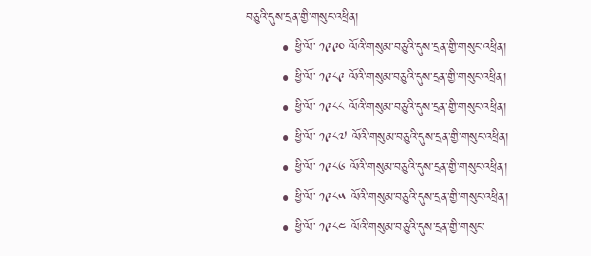བཅུའི་དུས་དྲན་གྱི་གསུང་འཕྲིན།
        • ཕྱི་ལོ་ ༡༩༩༠ ལོའི་གསུམ་བཅུའི་དུས་དྲན་གྱི་གསུང་འཕྲིན།
        • ཕྱི་ལོ་ ༡༩༨༩ ལོའི་གསུམ་བཅུའི་དུས་དྲན་གྱི་གསུང་འཕྲིན།
        • ཕྱི་ལོ་ ༡༩༨༨ ལོའི་གསུམ་བཅུའི་དུས་དྲན་གྱི་གསུང་འཕྲིན།
        • ཕྱི་ལོ་ ༡༩༨༧ ལོའི་གསུམ་བཅུའི་དུས་དྲན་གྱི་གསུང་འཕྲིན།
        • ཕྱི་ལོ་ ༡༩༨༦ ལོའི་གསུམ་བཅུའི་དུས་དྲན་གྱི་གསུང་འཕྲིན།
        • ཕྱི་ལོ་ ༡༩༨༥ ལོའི་གསུམ་བཅུའི་དུས་དྲན་གྱི་གསུང་འཕྲིན།
        • ཕྱི་ལོ་ ༡༩༨༤ ལོའི་གསུམ་བཅུའི་དུས་དྲན་གྱི་གསུང་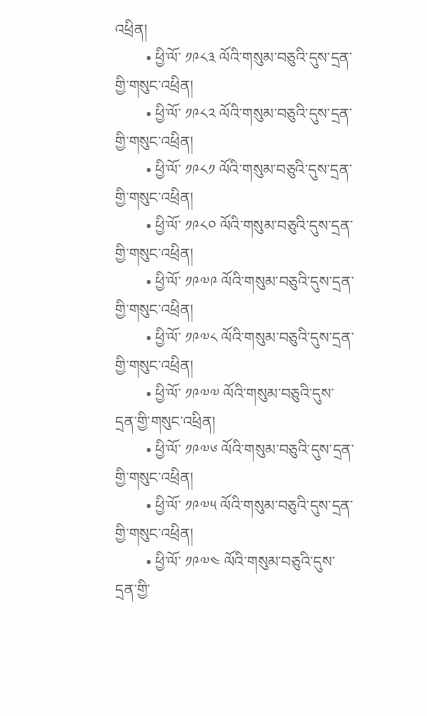འཕྲིན།
        • ཕྱི་ལོ་ ༡༩༨༣ ལོའི་གསུམ་བཅུའི་དུས་དྲན་གྱི་གསུང་འཕྲིན།
        • ཕྱི་ལོ་ ༡༩༨༢ ལོའི་གསུམ་བཅུའི་དུས་དྲན་གྱི་གསུང་འཕྲིན།
        • ཕྱི་ལོ་ ༡༩༨༡ ལོའི་གསུམ་བཅུའི་དུས་དྲན་གྱི་གསུང་འཕྲིན།
        • ཕྱི་ལོ་ ༡༩༨༠ ལོའི་གསུམ་བཅུའི་དུས་དྲན་གྱི་གསུང་འཕྲིན།
        • ཕྱི་ལོ་ ༡༩༧༩ ལོའི་གསུམ་བཅུའི་དུས་དྲན་གྱི་གསུང་འཕྲིན།
        • ཕྱི་ལོ་ ༡༩༧༨ ལོའི་གསུམ་བཅུའི་དུས་དྲན་གྱི་གསུང་འཕྲིན།
        • ཕྱི་ལོ་ ༡༩༧༧ ལོའི་གསུམ་བཅུའི་དུས་དྲན་གྱི་གསུང་འཕྲིན།
        • ཕྱི་ལོ་ ༡༩༧༦ ལོའི་གསུམ་བཅུའི་དུས་དྲན་གྱི་གསུང་འཕྲིན།
        • ཕྱི་ལོ་ ༡༩༧༥ ལོའི་གསུམ་བཅུའི་དུས་དྲན་གྱི་གསུང་འཕྲིན།
        • ཕྱི་ལོ་ ༡༩༧༤ ལོའི་གསུམ་བཅུའི་དུས་དྲན་གྱི་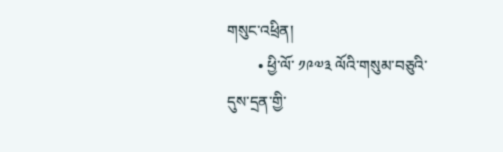གསུང་འཕྲིན།
        • ཕྱི་ལོ་ ༡༩༧༣ ལོའི་གསུམ་བཅུའི་དུས་དྲན་གྱི་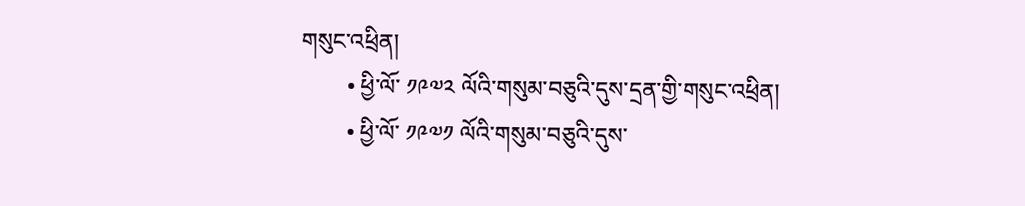གསུང་འཕྲིན།
        • ཕྱི་ལོ་ ༡༩༧༢ ལོའི་གསུམ་བཅུའི་དུས་དྲན་གྱི་གསུང་འཕྲིན།
        • ཕྱི་ལོ་ ༡༩༧༡ ལོའི་གསུམ་བཅུའི་དུས་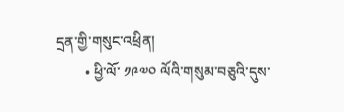དྲན་གྱི་གསུང་འཕྲིན།
        • ཕྱི་ལོ་ ༡༩༧༠ ལོའི་གསུམ་བཅུའི་དུས་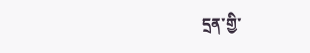དྲན་གྱི་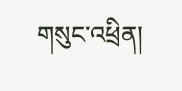གསུང་འཕྲིན།